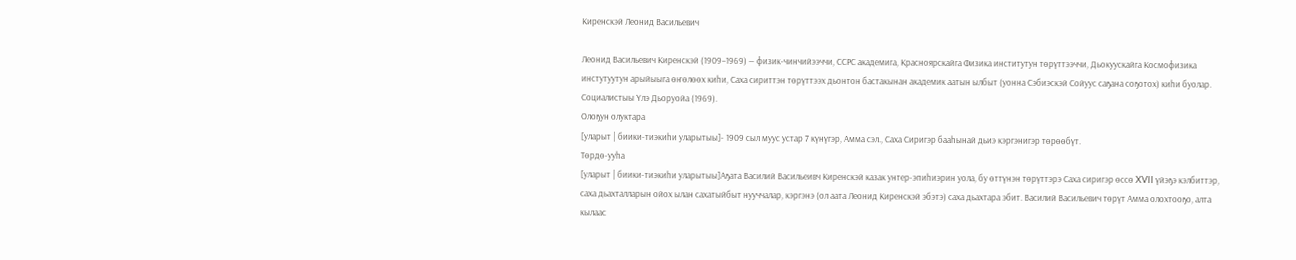Киренскэй Леонид Васильевич

Леонид Васильевич Киренскэй (1909–1969) — физик-чинчийээччи, ССРС академига, Красноярскайга Физика институтун төрүттээччи, Дьокуускайга Космофизика инстутуутун арыйыыга өҥөлөөх киһи, Саха сириттэн төрүттээх дьонтон бастакынан академик аатын ылбыт (уонна Сэбиэскэй Сойуус саҕана соҕотох) киһи буолар. Социалистыы Үлэ Дьоруойа (1969).
Олоҕун олуктара
[уларыт | биики-тиэкиһи уларытыы]- 1909 сыл муус устар 7 күнүгэр, Амма сэл., Саха Сиригэр бааһынай дьиэ кэргэнигэр төрөөбүт.
Төрдө-ууһа
[уларыт | биики-тиэкиһи уларытыы]Аҕата Василий Васильеивч Киренскэй казак унтер-эпиһиэрин уола, бу өттүнэн төрүттэрэ Саха сиригэр өссө XVII үйэҕэ кэлбиттэр, саха дьахталларын ойох ылан сахатыйбыт нууччалар, кэргэнэ (ол аата Леонид Киренскэй эбэтэ) саха дьахтара эбит. Василий Васильевич төрүт Амма олохтооҕо, алта кылаас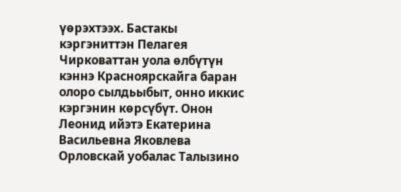үөрэхтээх. Бастакы кэргэниттэн Пелагея Чирковаттан уола өлбүтүн кэннэ Красноярскайга баран олоро сылдьыбыт, онно иккис кэргэнин көрсүбүт. Онон Леонид ийэтэ Екатерина Васильевна Яковлева Орловскай уобалас Талызино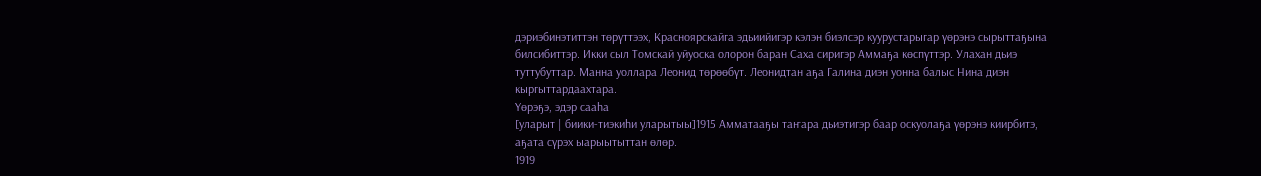дэриэбинэтиттэн төрүттээх, Красноярскайга эдьиийигэр кэлэн биэлсэр куурустарыгар үөрэнэ сырыттаҕына билсибиттэр. Икки сыл Томскай уйуоска олорон баран Саха сиригэр Аммаҕа көспүттэр. Улахан дьиэ туттубуттар. Манна уоллара Леонид төрөөбүт. Леонидтан аҕа Галина диэн уонна балыс Нина диэн кыргыттардаахтара.
Үөрэҕэ, эдэр сааһа
[уларыт | биики-тиэкиһи уларытыы]1915 Амматааҕы таҥара дьиэтигэр баар оскуолаҕа үөрэнэ киирбитэ, аҕата сүрэх ыарыытыттан өлөр.
1919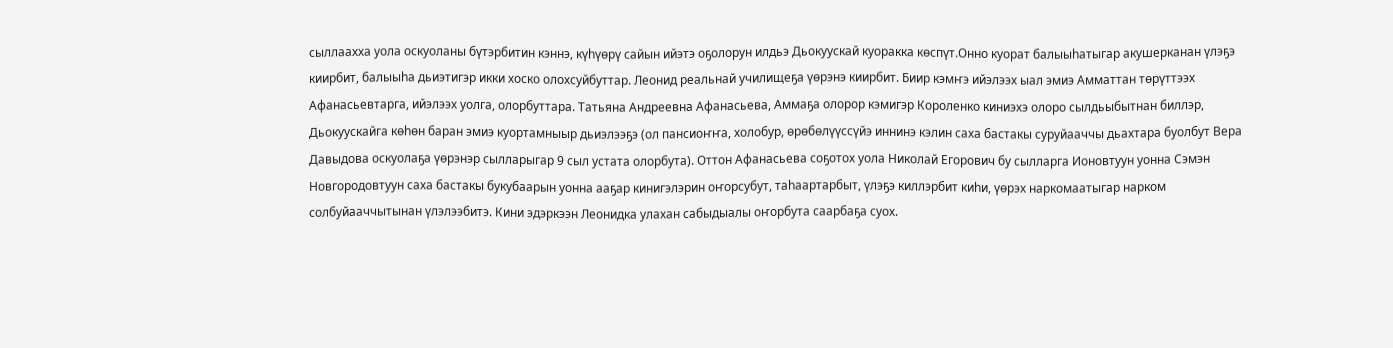сыллаахха уола оскуоланы бүтэрбитин кэннэ, күһүөрү сайын ийэтэ оҕолорун илдьэ Дьокуускай куоракка көспүт.Онно куорат балыыһатыгар акушерканан үлэҕэ киирбит, балыыһа дьиэтигэр икки хоско олохсуйбуттар. Леонид реальнай училищеҕа үөрэнэ киирбит. Биир кэмҥэ ийэлээх ыал эмиэ Амматтан төрүттээх Афанасьевтарга, ийэлээх уолга, олорбуттара. Татьяна Андреевна Афанасьева, Аммаҕа олорор кэмигэр Короленко киниэхэ олоро сылдьыбытнан биллэр, Дьокуускайга көһөн баран эмиэ куортамныыр дьиэлээҕэ (ол пансиоҥҥа, холобур, өрөбөлүүссүйэ иннинэ кэлин саха бастакы суруйааччы дьахтара буолбут Вера Давыдова оскуолаҕа үөрэнэр сылларыгар 9 сыл устата олорбута). Оттон Афанасьева соҕотох уола Николай Егорович бу сылларга Ионовтуун уонна Сэмэн Новгородовтуун саха бастакы букубаарын уонна ааҕар кинигэлэрин оҥорсубут, таһаартарбыт, үлэҕэ киллэрбит киһи, үөрэх наркомаатыгар нарком солбуйааччытынан үлэлээбитэ. Кини эдэркээн Леонидка улахан сабыдыалы оҥорбута саарбаҕа суох.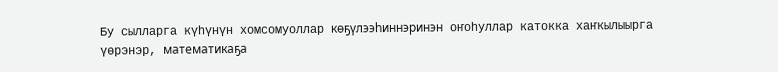Бу сылларга күһүнүн хомсомуоллар көҕүлээһиннэринэн оҥоһуллар катокка хаҥкылыырга үөрэнэр, математикаҕа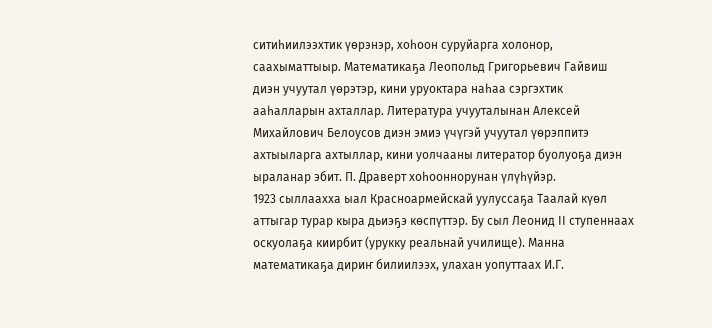ситиһиилээхтик үөрэнэр, хоһоон суруйарга холонор, саахыматтыыр. Математикаҕа Леопольд Григорьевич Гайвиш диэн учуутал үөрэтэр, кини уруоктара наһаа сэргэхтик ааһалларын ахталлар. Литература учууталынан Алексей Михайлович Белоусов диэн эмиэ үчүгэй учуутал үөрэппитэ ахтыыларга ахтыллар, кини уолчааны литератор буолуоҕа диэн ыраланар эбит. П. Драверт хоһооннорунан үлүһүйэр.
1923 сыллаахха ыал Красноармейскай уулуссаҕа Таалай күөл аттыгар турар кыра дьиэҕэ көспүттэр. Бу сыл Леонид II ступеннаах оскуолаҕа киирбит (урукку реальнай училище). Манна математикаҕа дириҥ билиилээх, улахан уопуттаах И.Г.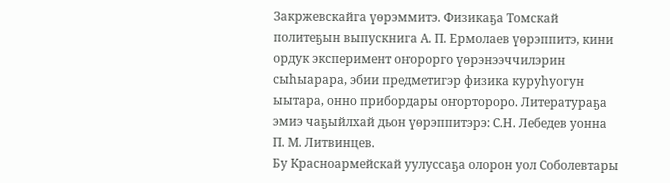Закржевскайга үөрэммитэ. Физикаҕа Томскай политеҕын выпускнига А. П. Ермолаев үөрэппитэ, кини ордук эксперимент оҥорорго үөрэнээччилэрин сыһыарара, эбии предметигэр физика куруһуогун ыытара, онно прибордары оҥортороро. Литератураҕа эмиэ чаҕыйлхай дьон үөрэппитэрэ: С.Н. Лебедев уонна П. М. Литвинцев.
Бу Красноармейскай уулуссаҕа олорон уол Соболевтары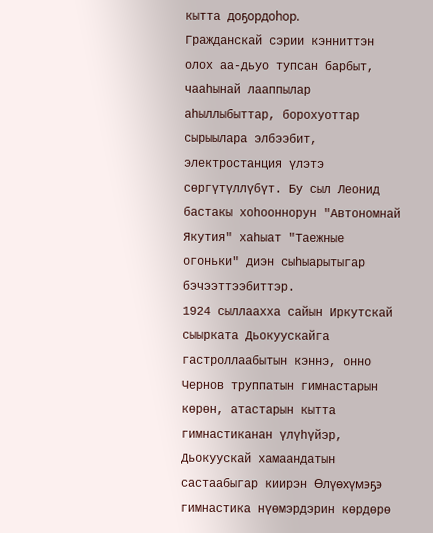кытта доҕордоһор.
Гражданскай сэрии кэнниттэн олох аа-дьуо тупсан барбыт, чааһынай лааппылар аһыллыбыттар, борохуоттар сырыылара элбээбит, электростанция үлэтэ сөргүтүллүбүт. Бу сыл Леонид бастакы хоһооннорун "Автономнай Якутия" хаһыат "Таежные огоньки" диэн сыһыарытыгар бэчээттээбиттэр.
1924 сыллаахха сайын Иркутскай сыырката Дьокуускайга гастроллаабытын кэннэ, онно Чернов труппатын гимнастарын көрөн, атастарын кытта гимнастиканан үлүһүйэр, Дьокуускай хамаандатын састаабыгар киирэн Өлүөхүмэҕэ гимнастика нүөмэрдэрин көрдөрө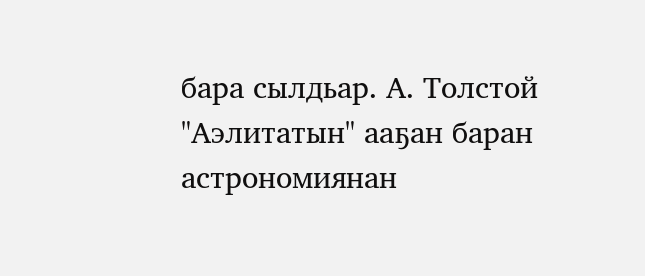бара сылдьар. А. Толстой "Аэлитатын" ааҕан баран астрономиянан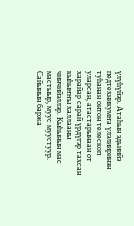үлүһүйэр. Атаһын эдьиийэ педтехникумҥа үлэлииринэн туһанан онтон телескоп уларсан, атастарынаан от харайар сарай үрдүгэр тахсан кыһыҥҥы халлааны чинчийэллэр. Кыһынын мас мастыыр, муус муустуур. Сайынын баржа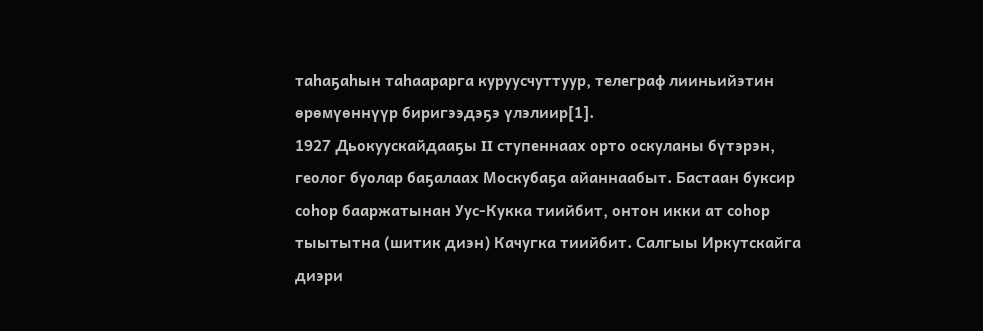таһаҕаһын таһаарарга куруусчуттуур, телеграф лииньийэтин өрөмүөннүүр биригээдэҕэ үлэлиир[1].
1927 Дьокуускайдааҕы II ступеннаах орто оскуланы бүтэрэн, геолог буолар баҕалаах Москубаҕа айаннаабыт. Бастаан буксир соһор бааржатынан Уус-Кукка тиийбит, онтон икки ат соһор тыытытна (шитик диэн) Качугка тиийбит. Салгыы Иркутскайга диэри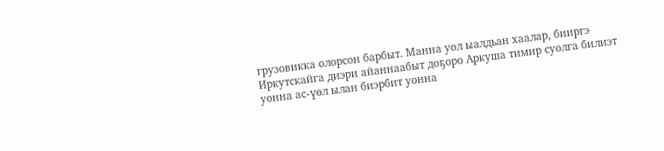грузовикка олорсон барбыт. Манна уол ыалдьан хаалар, бииргэ Иркутскайга диэри айаннаабыт доҕоро Аркуша тимир суолга билиэт уонна ас-үөл ылан биэрбит уонна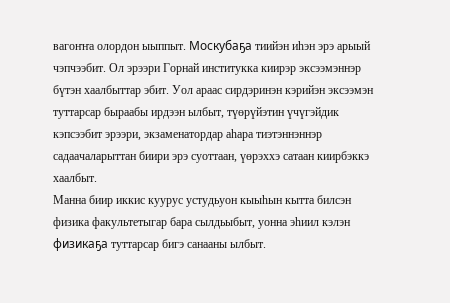вагоҥҥа олордон ыыппыт. Москубаҕа тиийэн иһэн эрэ арыый чэпчээбит. Ол эрээри Горнай институкка киирэр эксээмэннэр бүтэн хаалбыттар эбит. Уол араас сирдэринэн кэрийэн эксээмэн туттарсар быраабы ирдээн ылбыт, түөрүйэтин үчүгэйдик кэпсээбит эрээри, экзаменатордар аһара тиэтэннэннэр садаачаларыттан биири эрэ суоттаан, үөрэххэ сатаан киирбэккэ хаалбыт.
Манна биир иккис куурус устудьуон кыыһын кытта билсэн физика факультетыгар бара сылдьыбыт, уонна эһиил кэлэн физикаҕа туттарсар бигэ санааны ылбыт.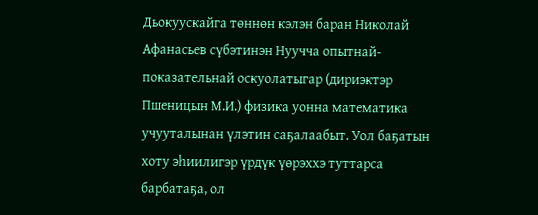Дьокуускайга төннөн кэлэн баран Николай Афанасьев сүбэтинэн Нуучча опытнай-показательнай оскуолатыгар (дириэктэр Пшеницын М.И.) физика уонна математика учууталынан үлэтин саҕалаабыт. Уол баҕатын хоту эһиилигэр үрдүк үөрэххэ туттарса барбатаҕа, ол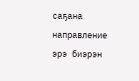саҕана направление эрэ биэрэн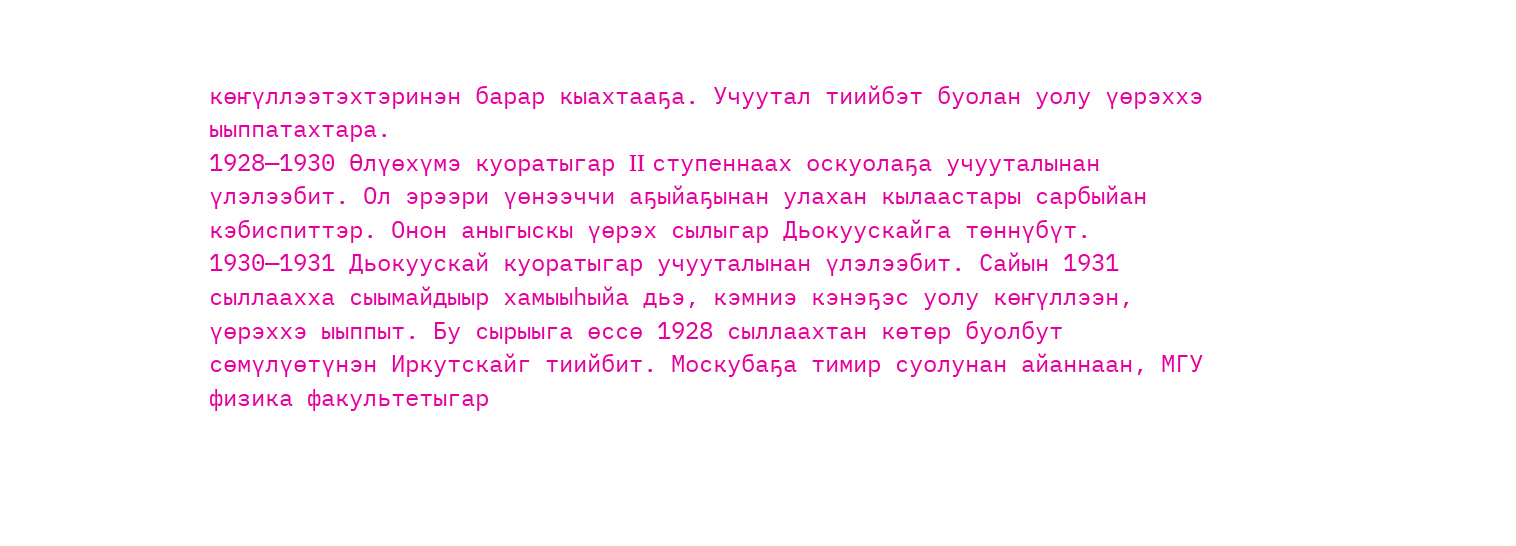көҥүллээтэхтэринэн барар кыахтааҕа. Учуутал тиийбэт буолан уолу үөрэххэ ыыппатахтара.
1928—1930 Өлүөхүмэ куоратыгар II ступеннаах оскуолаҕа учууталынан үлэлээбит. Ол эрээри үөнээччи аҕыйаҕынан улахан кылаастары сарбыйан кэбиспиттэр. Онон аныгыскы үөрэх сылыгар Дьокуускайга төннүбүт.
1930—1931 Дьокуускай куоратыгар учууталынан үлэлээбит. Сайын 1931 сыллаахха сыымайдыыр хамыыһыйа дьэ, кэмниэ кэнэҕэс уолу көҥүллээн, үөрэххэ ыыппыт. Бу сырыыга өссө 1928 сыллаахтан көтөр буолбут сөмүлүөтүнэн Иркутскайг тиийбит. Москубаҕа тимир суолунан айаннаан, МГУ физика факультетыгар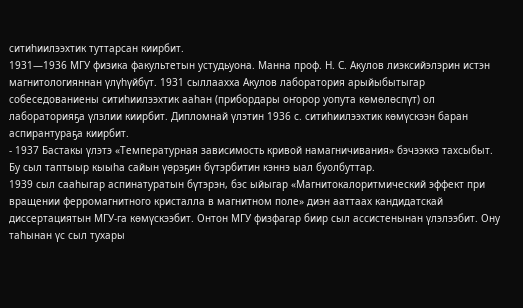ситиһиилээхтик туттарсан киирбит.
1931—1936 МГУ физика факультетын устудьуона. Манна проф. Н. С. Акулов лиэксийэлэрин истэн магнитологияннан үлүһүйбүт. 1931 сыллаахха Акулов лаборатория арыйыбытыгар собеседованиены ситиһиилээхтик ааһан (прибордары оҥорор уопута көмөлөспүт) ол лабораторияҕа үлэлии киирбит. Дипломнай үлэтин 1936 с. ситиһиилээхтик көмүскээн баран аспирантураҕа киирбит.
- 1937 Бастакы үлэтэ «Температурная зависимость кривой намагничивания» бэчээккэ тахсыбыт. Бу сыл таптыыр кыыһа сайын үөрэҕин бүтэрбитин кэннэ ыал буолбуттар.
1939 сыл сааһыгар аспинатуратын бүтэрэн, бэс ыйыгар «Магнитокалоритмический эффект при вращении ферромагнитного кристалла в магнитном поле» диэн ааттаах кандидатскай диссертациятын МГУ-га көмүскээбит. Онтон МГУ физфагар биир сыл ассистенынан үлэлээбит. Ону таһынан үс сыл тухары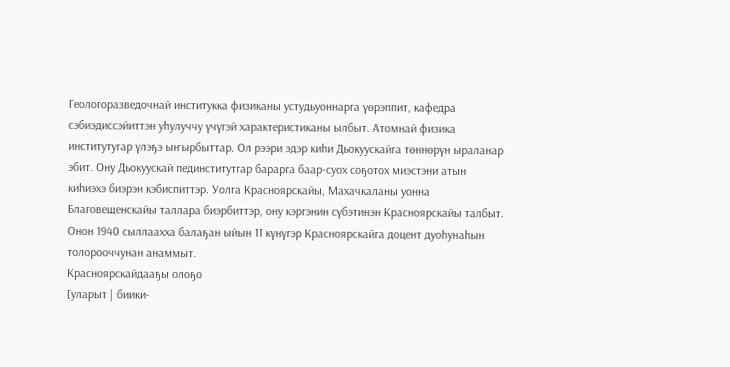Геологоразведочнай институкка физиканы устудьуоннарга үөрэппит, кафедра сэбиэдиссэйиттэн уһулуччу үчүгэй характеристиканы ылбыт. Атомнай физика институтугар үлэҕэ ыҥырбыттар. Ол рээри эдэр киһи Дьокуускайга төннөрүн ыраланар эбит. Ону Дьокуускай пединститутгар барарга баар-суох соҕотох миэстэни атын киһиэхэ биэрэн кэбиспиттэр. Уолга Красноярскайы, Махачкаланы уонна Благовещенскайы таллара биэрбиттэр, ону кэргэнин сүбэтинэн Красноярскайы талбыт. Онон 1940 сыллаахха балаҕан ыйын 11 күнүгэр Красноярскайга доцент дуоһунаһын толорооччунан анаммыт.
Красноярскайдааҕы олоҕо
[уларыт | биики-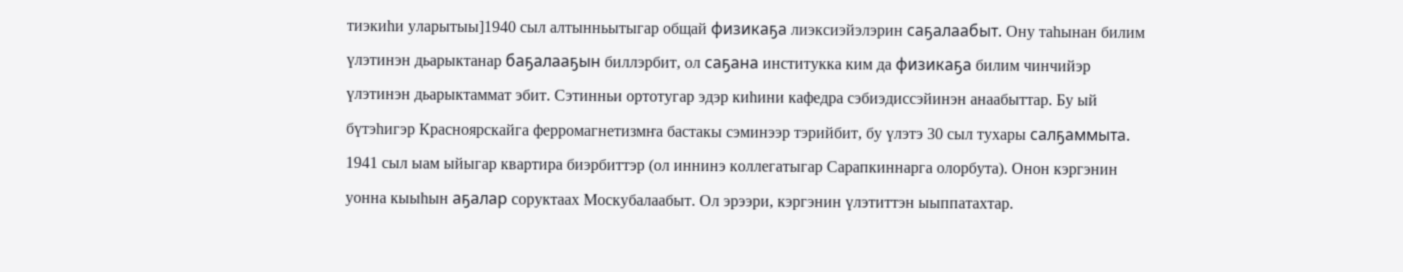тиэкиһи уларытыы]1940 сыл алтынньытыгар общай физикаҕа лиэксиэйэлэрин саҕалаабыт. Ону таһынан билим үлэтинэн дьарыктанар баҕалааҕын биллэрбит, ол саҕана институкка ким да физикаҕа билим чинчийэр үлэтинэн дьарыктаммат эбит. Сэтинньи ортотугар эдэр киһини кафедра сэбиэдиссэйинэн анаабыттар. Бу ый бүтэһигэр Красноярскайга ферромагнетизмҥа бастакы сэминээр тэрийбит, бу үлэтэ 30 сыл тухары салҕаммыта.
1941 сыл ыам ыйыгар квартира биэрбиттэр (ол иннинэ коллегатыгар Сарапкиннарга олорбута). Онон кэргэнин уонна кыыһын аҕалар соруктаах Москубалаабыт. Ол эрээри, кэргэнин үлэтиттэн ыыппатахтар.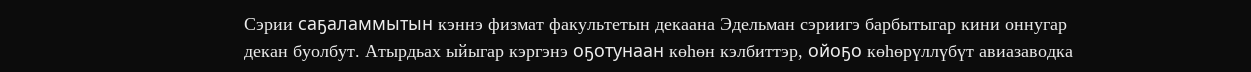Сэрии саҕаламмытын кэннэ физмат факультетын декаана Эдельман сэриигэ барбытыгар кини оннугар декан буолбут. Атырдьах ыйыгар кэргэнэ оҕотунаан көһөн кэлбиттэр, ойоҕо көһөрүллүбүт авиазаводка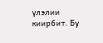үлэлии киирбит. Бу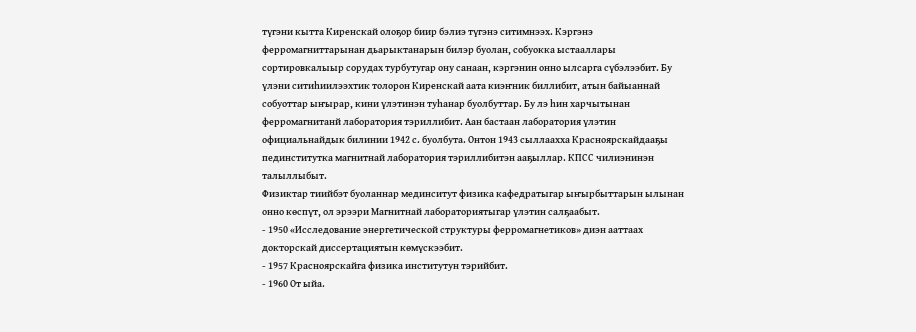түгэни кытта Киренскай олоҕор биир бэлиэ түгэнэ ситимнээх. Кэргэнэ ферромагниттарынан дьарыктанарын билэр буолан, собуокка ыстааллары сортировкалыыр сорудах турбутугар ону санаан, кэргэнин онно ылсарга сүбэлээбит. Бу үлэни ситиһиилээхтик толорон Киренскай аата киэҥник биллибит, атын байыаннай собуоттар ыҥырар, кини үлэтинэн туһанар буолбуттар. Бу лэ һин харчытынан ферромагнитанй лаборатория тэриллибит. Аан бастаан лаборатория үлэтин официальнайдык билинии 1942 с. буолбута. Онтон 1943 сыллаахха Красноярскайдааҕы пединститутка магнитнай лаборатория тэриллибитэн ааҕыллар. КПСС чилиэнинэн талыллыбыт.
Физиктар тиийбэт буоланнар мединситут физика кафедратыгар ыҥырбыттарын ылынан онно көспүт, ол эрээри Магнитнай лабораториятыгар үлэтин салҕаабыт.
- 1950 «Исследование энергетической структуры ферромагнетиков» диэн ааттаах докторскай диссертациятын көмүскээбит.
- 1957 Красноярскайга физика институтун тэрийбит.
- 1960 От ыйа.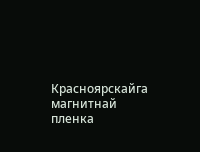Красноярскайга магнитнай пленка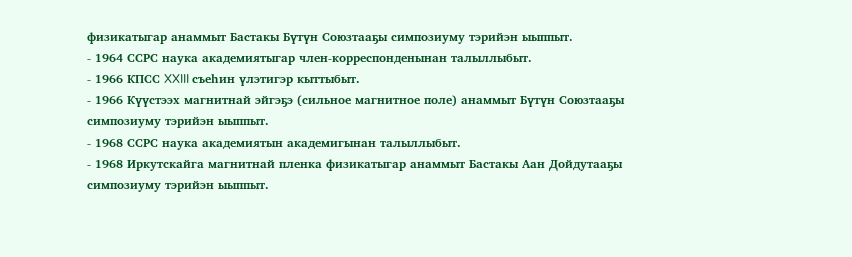физикатыгар анаммыт Бастакы Бүтүн Союзтааҕы симпозиуму тэрийэн ыыппыт.
- 1964 ССРС наука академиятыгар член-корреспонденынан талыллыбыт.
- 1966 КПСС XXIII съеһин үлэтигэр кыттыбыт.
- 1966 Күүстээх магнитнай эйгэҕэ (сильное магнитное поле) анаммыт Бүтүн Союзтааҕы симпозиуму тэрийэн ыыппыт.
- 1968 ССРС наука академиятын академигынан талыллыбыт.
- 1968 Иркутскайга магнитнай пленка физикатыгар анаммыт Бастакы Аан Дойдутааҕы симпозиуму тэрийэн ыыппыт.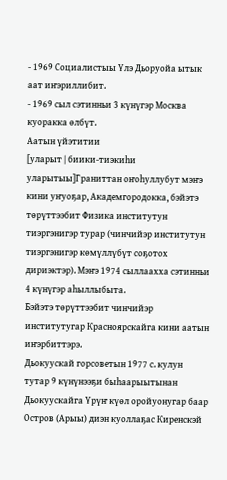- 1969 Социалистыы Үлэ Дьоруойа ытык аат иҥэриллибит.
- 1969 сыл сэтинньи 3 күнүгэр Москва куоракка өлбүт.
Аатын үйэтитии
[уларыт | биики-тиэкиһи уларытыы]Граниттан оҥоһуллубут мэҥэ кини уҥуоҕар, Академгородокка, бэйэтэ төрүттээбит Физика институтун тиэргэнигэр турар (чинчийэр институтун тиэргэнигэр көмүллүбүт соҕотох дириэктэр). Мэҥэ 1974 сыллаахха сэтинньи 4 күнүгэр аһыллыбыта.
Бэйэтэ төрүттээбит чинчийэр институтугар Красноярскайга кини аатын иҥэрбиттэрэ.
Дьокуускай горсоветын 1977 с. кулун тутар 9 күнүнээҕи быһаарыытынан Дьокуускайга Үрүҥ күөл оройуонугар баар Остров (Арыы) диэн куоллаҕас Киренскэй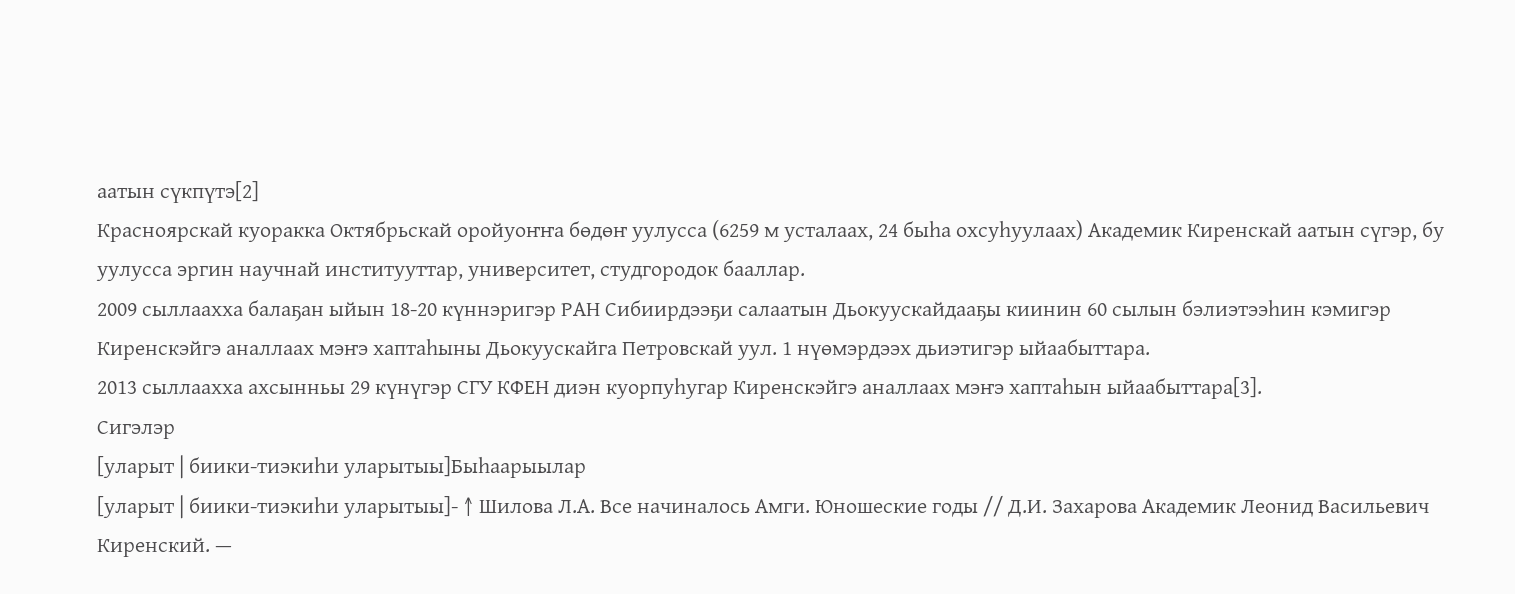аатын сүкпүтэ[2]
Красноярскай куоракка Октябрьскай оройуоҥҥа бөдөҥ уулусса (6259 м усталаах, 24 быһа охсуһуулаах) Академик Киренскай аатын сүгэр, бу уулусса эргин научнай институуттар, университет, студгородок бааллар.
2009 сыллаахха балаҕан ыйын 18-20 күннэригэр РАН Сибиирдээҕи салаатын Дьокуускайдааҕы киинин 60 сылын бэлиэтээһин кэмигэр Киренскэйгэ аналлаах мэҥэ хаптаһыны Дьокуускайга Петровскай уул. 1 нүөмэрдээх дьиэтигэр ыйаабыттара.
2013 сыллаахха ахсынньы 29 күнүгэр СГУ КФЕН диэн куорпуһугар Киренскэйгэ аналлаах мэҥэ хаптаһын ыйаабыттара[3].
Сигэлэр
[уларыт | биики-тиэкиһи уларытыы]Быһаарыылар
[уларыт | биики-тиэкиһи уларытыы]- ↑ Шилова Л.А. Все начиналось Амги. Юношеские годы // Д.И. Захарова Академик Леонид Васильевич Киренский. —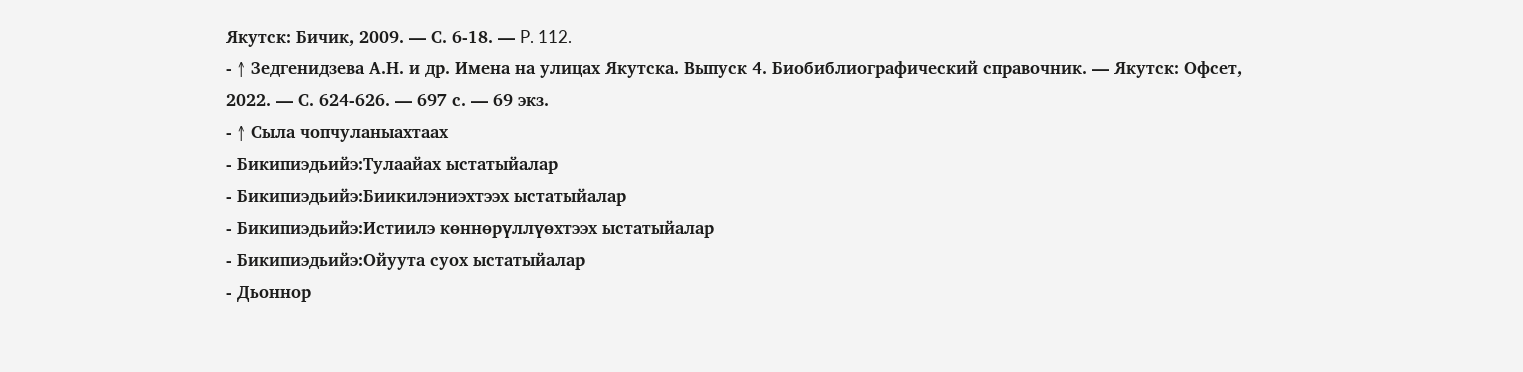Якутск: Бичик, 2009. — С. 6-18. — P. 112.
- ↑ Зедгенидзева А.Н. и др. Имена на улицах Якутска. Выпуск 4. Биобиблиографический справочник. — Якутск: Офсет, 2022. — С. 624-626. — 697 с. — 69 экз.
- ↑ Сыла чопчуланыахтаах
- Бикипиэдьийэ:Тулаайах ыстатыйалар
- Бикипиэдьийэ:Биикилэниэхтээх ыстатыйалар
- Бикипиэдьийэ:Истиилэ көннөрүллүөхтээх ыстатыйалар
- Бикипиэдьийэ:Ойуута суох ыстатыйалар
- Дьоннор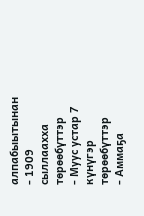алпабыытынан
- 1909 сыллаахха төрөөбүттэр
- Муус устар 7 күнүгэр төрөөбүттэр
- Аммаҕа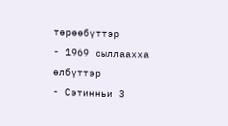төрөөбүттэр
- 1969 сыллаахха өлбүттэр
- Сэтинньи 3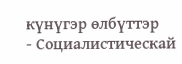күнүгэр өлбүттэр
- Социалистическай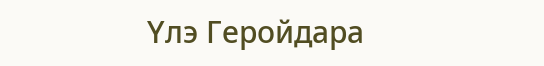Үлэ Геройдара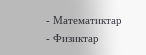- Математиктар
- Физиктар